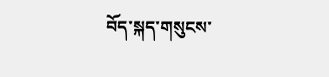བོད་སྐད་གསུངས་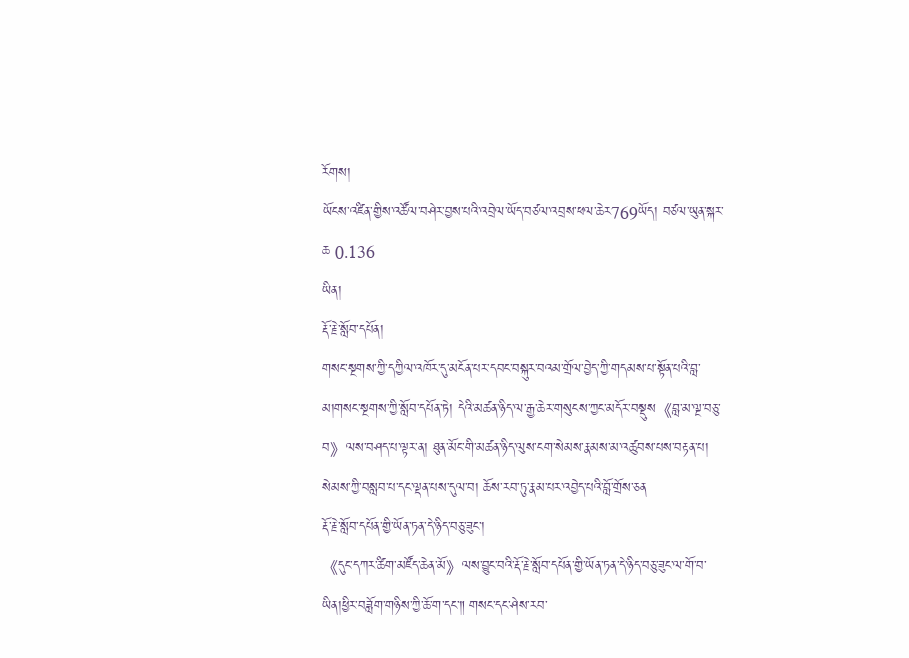རོགས།
ཡོངས་འཛིན་གྱིས་འཚོལ་བཤེར་བྱས་པའི་འབྲེལ་ཡོད་བཙལ་འབྲས་ཕལ་ཆེར769ཡོད། བཙལ་ཡུན་སྐར་ཆ 0.136
ཡིན།
རྡོ་རྗེ་སློབ་དཔོན།
གསང་སྔགས་ཀྱི་དཀྱིལ་འཁོར་དུ་མངོན་པར་དབང་བསྐུར་བའམ་གྲོལ་བྱེད་ཀྱི་གདམས་པ་སྟོན་པའི་བླ་མ།གསང་སྔགས་ཀྱི་སློབ་དཔོན་ཏེ། དེའི་མཚན་ཉིད་ལ་རྒྱ་ཆེར་གསུངས་ཀྱང་མདོར་བསྡུས《བླ་མ་ལྔ་བཅུ་བ》ལས་བཤད་པ་ལྟར་ན། ཐུན་མོང་གི་མཚན་ཉིད་ལུས་ངག་སེམས་རྣམས་མ་འཚུབས་པས་བརྟན་པ། སེམས་ཀྱི་བསླབ་པ་དང་ལྡན་པས་དུལ་བ། ཆོས་རབ་ཏུ་རྣམ་པར་འབྱེད་པའི་བློ་གྲོས་ཅན
རྡོ་རྗེ་སློབ་དཔོན་གྱི་ཡོན་ཏན་དེ་ཉིད་བཅུ་ཟུང་།
《དུང་དཀར་ཚིག་མཛོད་ཆེན་མོ》ལས་བྱུང་བའི་རྡོ་རྗེ་སློབ་དཔོན་གྱི་ཡོན་ཏན་དེ་ཉིད་བཅུ་ཟུང་ལ་གོ་བ་ཡིན།ཕྱིར་བཟློག་གཉིས་ཀྱི་ཆོ་ག་དང་༎ གསང་དང་ཤེས་རབ་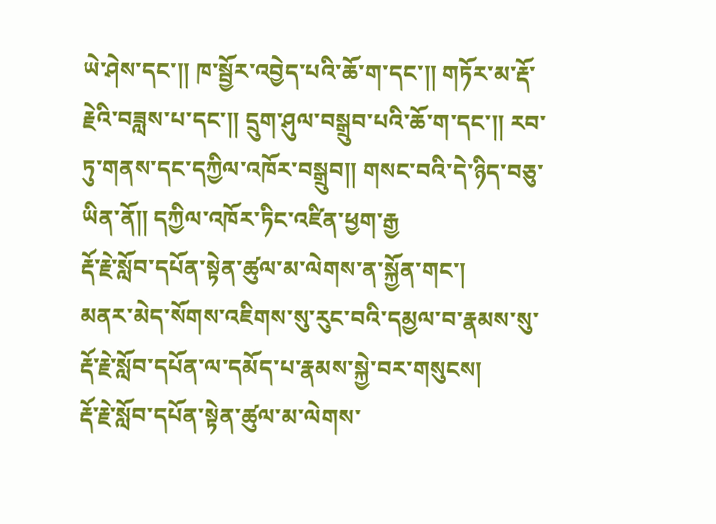ཡེ་ཤེས་དང་༎ ཁ་སྦྱོར་འབྱེད་པའི་ཆོ་ག་དང་༎ གཏོར་མ་རྡོ་རྗེའི་བཟླས་པ་དང་༎ དྲུག་ཤུལ་བསྒྲུབ་པའི་ཆོ་ག་དང་༎ རབ་ཏུ་གནས་དང་དཀྱིལ་འཁོར་བསྒྲུབ༎ གསང་བའི་དེ་ཉིད་བཅུ་ཡིན་ནོ༎ དཀྱིལ་འཁོར་ཏིང་འཛིན་ཕྱག་རྒྱ
རྡོ་རྗེ་སློབ་དཔོན་སྟེན་ཚུལ་མ་ལེགས་ན་སྐྱོན་གང་།
མནར་མེད་སོགས་འཇིགས་སུ་རུང་བའི་དམྱལ་བ་རྣམས་སུ་རྡོ་རྗེ་སློབ་དཔོན་ལ་དམོད་པ་རྣམས་སྐྱེ་བར་གསུངས།
རྡོ་རྗེ་སློབ་དཔོན་སྟེན་ཚུལ་མ་ལེགས་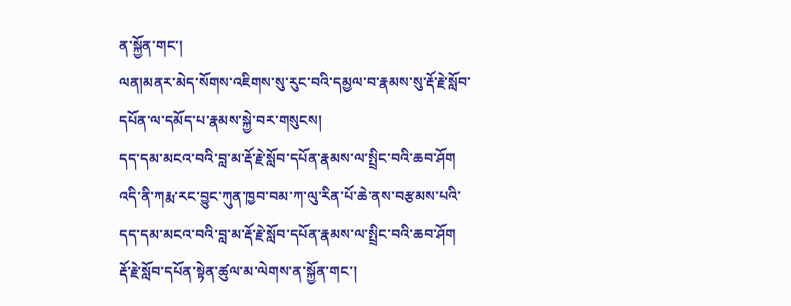ན་སྐྱོན་གང་།
ལན།མནར་མེད་སོགས་འཇིགས་སུ་རུང་བའི་དམྱལ་བ་རྣམས་སུ་རྡོ་རྗེ་སློབ་དཔོན་ལ་དམོད་པ་རྣམས་སྐྱེ་བར་གསུངས།
དད་དམ་མངའ་བའི་བླ་མ་རྡོ་རྗེ་སློབ་དཔོན་རྣམས་ལ་སྤྲིང་བའི་ཆབ་ཤོག
འདི་ནི་ཀརྨ་རང་བྱུང་ཀུན་ཁྱབ་བམ་ཀ་ལུ་རིན་པོ་ཆེ་ནས་བརྩམས་པའི་དད་དམ་མངའ་བའི་བླ་མ་རྡོ་རྗེ་སློབ་དཔོན་རྣམས་ལ་སྤྲིང་བའི་ཆབ་ཤོག
རྡོ་རྗེ་སློབ་དཔོན་སྟེན་ཚུལ་མ་ལེགས་ན་སྐྱོན་གང་།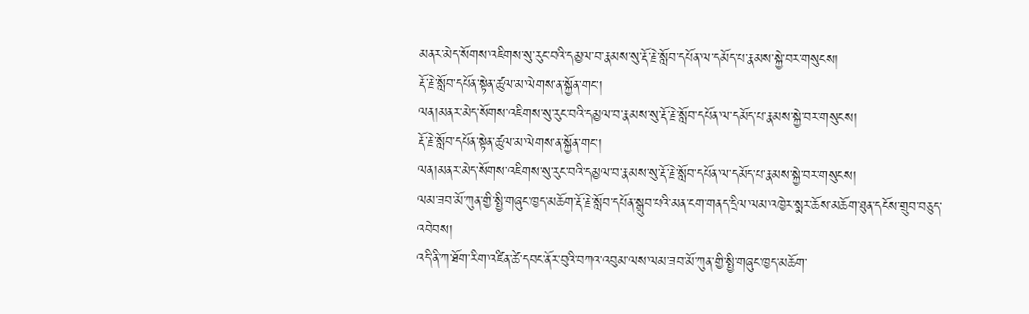མནར་མེད་སོགས་འཇིགས་སུ་རུང་བའི་དམྱལ་བ་རྣམས་སུ་རྡོ་རྗེ་སློབ་དཔོན་ལ་དམོད་པ་རྣམས་སྐྱེ་བར་གསུངས།
རྡོ་རྗེ་སློབ་དཔོན་སྟེན་ཚུལ་མ་ལེགས་ན་སྐྱོན་གང་།
ལན།མནར་མེད་སོགས་འཇིགས་སུ་རུང་བའི་དམྱལ་བ་རྣམས་སུ་རྡོ་རྗེ་སློབ་དཔོན་ལ་དམོད་པ་རྣམས་སྐྱེ་བར་གསུངས།
རྡོ་རྗེ་སློབ་དཔོན་སྟེན་ཚུལ་མ་ལེགས་ན་སྐྱོན་གང་།
ལན།མནར་མེད་སོགས་འཇིགས་སུ་རུང་བའི་དམྱལ་བ་རྣམས་སུ་རྡོ་རྗེ་སློབ་དཔོན་ལ་དམོད་པ་རྣམས་སྐྱེ་བར་གསུངས།
ལམ་ཟབ་མོ་ཀུན་གྱི་སྤྱི་གཞུང་ཁྱད་མཆོག་རྡོ་རྗེ་སློབ་དཔོན་སྒྲུབ་པའི་མན་ངག་གནད་དྲིལ་ལམ་འཁྱེར་སྨར་ཆོས་མཆོག་ཐུན་དངོས་གྲུབ་བཅུད་འབེབས།
འདི་ནི་ཀ་ཐོག་རིག་འཛིན་ཚེ་དབང་ནོར་བུའི་བཀའ་འབུམ་ལས་ལམ་ཟབ་མོ་ཀུན་གྱི་སྤྱི་གཞུང་ཁྱད་མཆོག་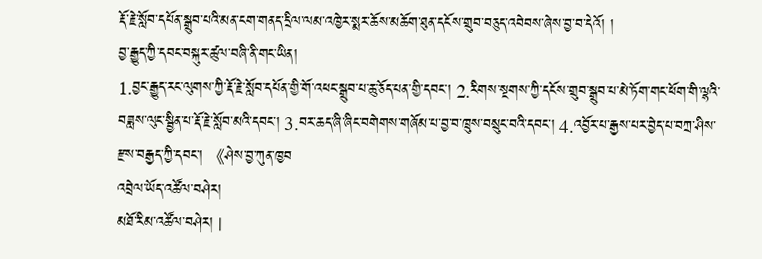རྡོ་རྗེ་སློབ་དཔོན་སྒྲུབ་པའི་མན་ངག་གནད་དྲིལ་ལམ་འཁྱེར་སྨར་ཆོས་མཆོག་ཐུན་དངོས་གྲུབ་བཅུད་འབེབས་ཞེས་བྱ་བ་དེའོ། །
བྱ་རྒྱུད་ཀྱི་དབང་བསྐུར་ཚུལ་བཞི་ནི་གང་ཡིན།
1.བྱང་རྒྱུད་རང་ལུགས་ཀྱི་རྡོ་རྗེ་སློབ་དཔོན་གྱི་གོ་འཕང་སྒྲུབ་པ་ཆུ་ཅོད་པན་གྱི་དབང་། 2.རིགས་སྔགས་ཀྱི་དངོས་གྲུབ་སྒྲུབ་པ་མེ་ཏོག་གང་ཕོག་གི་ལྷའི་བཟླས་ལུང་སྦྱིན་པ་རྡོ་རྗེ་སློབ་མའི་དབང་། 3.བར་ཆད་ཞི་ཞིང་བགེགས་གཞོམ་པ་བྱ་བ་ཁྲུས་བསྲུང་བའི་དབང་། 4.འབྱོར་པ་རྒྱས་པར་བྱེད་པ་བཀྲ་ཤིས་རྫས་བརྒྱད་ཀྱི་དབང་། 《ཤེས་བྱ་ཀུན་ཁྱབ
འབྲེལ་ཡོད་འཚོལ་བཤེར།
མཐོ་རིམ་འཚོལ་བཤེར། |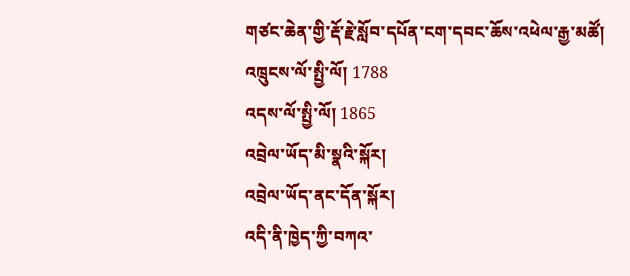གཙང་ཆེན་གྱི་རྡོ་རྗེ་སློབ་དཔོན་ངག་དབང་ཆོས་འཕེལ་རྒྱ་མཚོ།
འཁྲུངས་ལོ་སྤྱི་ལོ། 1788
འདས་ལོ་སྤྱི་ལོ། 1865
འབྲེལ་ཡོད་མི་སྣའི་སྐོར།
འབྲེལ་ཡོད་ནང་དོན་སྐོར།
འདི་ནི་ཁྱེད་ཀྱི་བཀའ་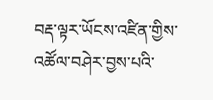བརྡ་ལྟར་ཡོངས་འཛིན་གྱིས་འཚོལ་བཤེར་བྱས་པའི་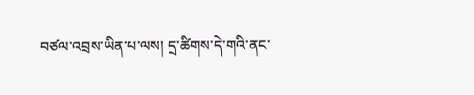བཙལ་འབྲས་ཡིན་པ་ལས། དྲ་ཚིགས་དེ་གའི་ནང་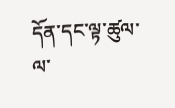དོན་དང་ལྟ་ཚུལ་ལ་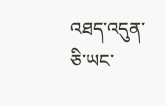འཐད་འདུན་ཅི་ཡང་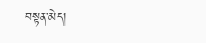བསྟན་མེད།